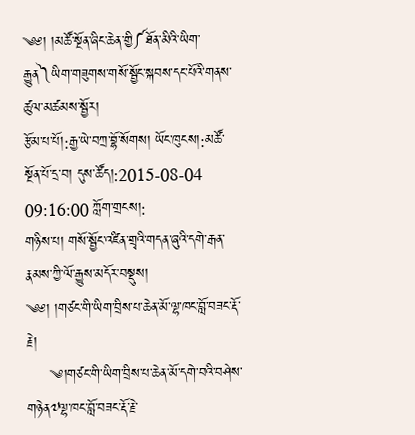༄༅། །མཚོ་སྔོན་ཞིང་ཆེན་གྱི༼ཐོན་མིའི་ཡིག་རྒྱུན༽ཡིག་གཟུགས་གསོ་སྦྱོང་སྐབས་དང་པོའི་གནས་ཚུལ་མཚམས་སྦྱོར།
རྩོམ་པ་པོ།:རྒྱ་ཡེ་བཀྲ་བྷོ་སོགས། ཡོང་ཁུངས།:མཚོ་སྔོན་པོ་དྲ་བ། དུས་ཚོད།:2015-08-04 09:16:00 ཀློག་གྲངས།:
གཉིས་པ། གསོ་སྦྱོང་འཛིན་གྲྭའི་གདན་ཞུའི་དགེ་རྒན་རྣམས་ཀྱི་ལོ་རྒྱུས་མདོར་བསྡུས།
༄༅། །གཙང་གི་ཡིག་བྲིས་པ་ཆེན་མོ་ལྷ་ཁང་བློ་བཟང་རྡོ་རྗེ།
     ༄།གཙང་གི་ཡིག་བྲིས་པ་ཆེན་མོ་དགེ་བའི་བཤེས་གཉེན༧ལྷ་ཁང་བློ་བཟང་རྡོ་རྗེ་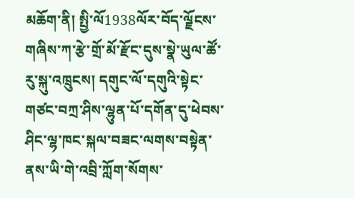མཆོག་ནི། སྤྱི་ལོ1938ལོར་བོད་ལྗོངས་གཞིས་ཀ་རྩེ་གྲོ་མོ་རྫོང་དུས་སྣེ་ཡུལ་ཚོ་རུ་སྐུ་འཁྲུངས། དགུང་ལོ་དགུའི་སྟེང་གཙང་བཀྲ་ཤིས་ལྷུན་པོ་དགོན་དུ་ཕེབས་ཤིང་ལྷ་ཁང་སྐལ་བཟང་ལགས་བསྟེན་ནས་ཡི་གེ་འབྲི་ཀློག་སོགས་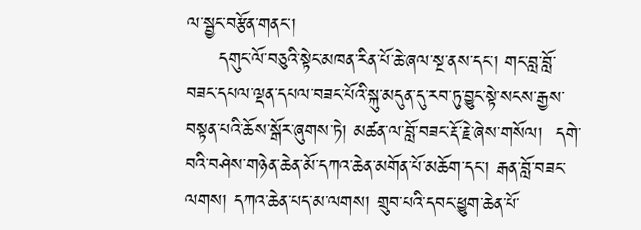ལ་སྦྱང་བརྩོན་གནང་།
     དགུང་ལོ་བཅུའི་སྟེང་མཁན་རིན་པོ་ཆེ་ཞལ་སྔ་ནས་དང་། གང་བླ་བློ་བཟང་དཔལ་ལྡན་དཔལ་བཟང་པོའི་སྐུ་མདུན་དུ་རབ་ཏུ་བྱུང་སྟེ་སངས་རྒྱས་བསྟན་པའི་ཆོས་སྒོར་ཞུགས་ཏེ། མཚན་ལ་བློ་བཟང་རྡོ་རྗེ་ཞེས་གསོལ།  དགེ་བའི་བཤེས་གཉེན་ཆེན་མོ་དཀའ་ཆེན་མགོན་པོ་མཆོག་དང་། རྒན་བློ་བཟང་ལགས། དཀའ་ཆེན་པད་མ་ལགས། གྲུབ་པའི་དབང་ཕྱུག་ཆེན་པོ་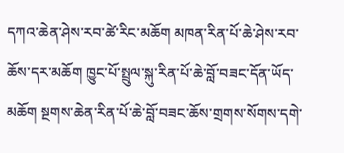དཀའ་ཆེན་ཤེས་རབ་ཚེ་རིང་མཆོག མཁན་རིན་པོ་ཆེ་ཤེས་རབ་ཆོས་དར་མཆོག ཁྱུང་པོ་སྤྲུལ་སྐུ་རིན་པོ་ཆེ་བློ་བཟང་དོན་ཡོད་མཆོག སྔགས་ཆེན་རིན་པོ་ཆེ་བློ་བཟང་ཆོས་གྲགས་སོགས་དགེ་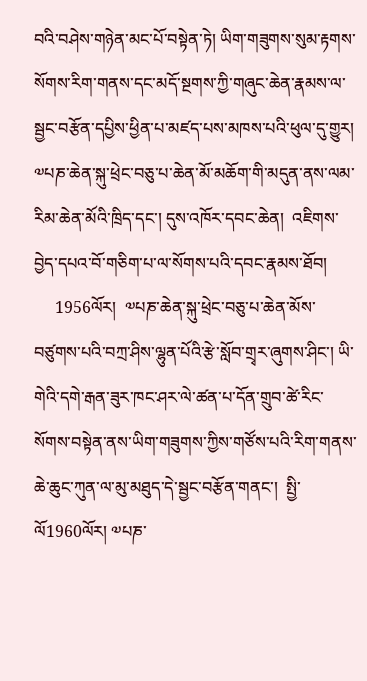བའི་བཤེས་གཉེན་མང་པོ་བསྟེན་ཏེ། ཡིག་གཟུགས་སུམ་རྟགས་སོགས་རིག་གནས་དང་མདོ་སྔགས་ཀྱི་གཞུང་ཆེན་རྣམས་ལ་སྦྱང་བརྩོན་དཔྱིས་ཕྱིན་པ་མཛད་པས་མཁས་པའི་ཕུལ་དུ་གྱུར།  ༧པཎ་ཆེན་སྐུ་ཕྲེང་བཅུ་པ་ཆེན་མོ་མཆོག་གི་མདུན་ནས་ལམ་རིམ་ཆེན་མོའི་ཁྲིད་དང་། དུས་འཁོར་དབང་ཆེན།  འཇིགས་བྱེད་དཔའ་བོ་གཅིག་པ་ལ་སོགས་པའི་དབང་རྣམས་ཐོབ།
     1956ལོར།  ༧པཎ་ཆེན་སྐུ་ཕྲེང་བཅུ་པ་ཆེན་མོས་བཙུགས་པའི་བཀྲ་ཤིས་ལྷུན་པོའི་རྩེ་སློབ་གྲྭར་ཞུགས་ཤིང་། ཡི་གེའི་དགེ་རྒན་ཟུར་ཁང་ཤར་ལེ་ཚན་པ་དོན་གྲུབ་ཚེ་རིང་སོགས་བསྟེན་ནས་ཡིག་གཟུགས་ཀྱིས་གཙོས་པའི་རིག་གནས་ཆེ་ཆུང་ཀུན་ལ་མུ་མཐུད་དེ་སྦྱང་བརྩོན་གནང་།  སྤྱི་ལོ1960ལོར། ༧པཎ་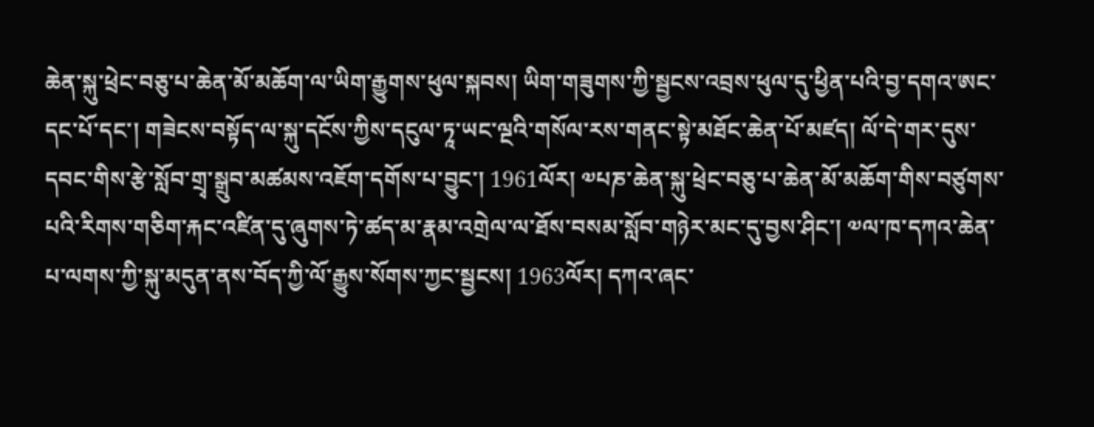ཆེན་སྐུ་ཕྲེང་བཅུ་པ་ཆེན་མོ་མཆོག་ལ་ཡིག་རྒྱུགས་ཕུལ་སྐབས། ཡིག་གཟུགས་ཀྱི་སྦྱངས་འབྲས་ཕུལ་དུ་ཕྱིན་པའི་བྱ་དགའ་ཨང་དང་པོ་དང་། གཟེངས་བསྟོད་ལ་སྐུ་དངོས་ཀྱིས་དངུལ་ཏཱ་ཡང་ལྔའི་གསོལ་རས་གནང་སྟེ་མཐོང་ཆེན་པོ་མཛད། ལོ་དེ་གར་དུས་དབང་གིས་རྩེ་སློབ་གྲྭ་སྒྲུབ་མཚམས་འཇོག་དགོས་པ་བྱུང་། 1961ལོར། ༧པཎ་ཆེན་སྐུ་ཕྲེང་བཅུ་པ་ཆེན་མོ་མཆོག་གིས་བཙུགས་པའི་རིགས་གཅིག་རྐང་འཛིན་དུ་ཞུགས་ཏེ་ཚད་མ་རྣམ་འགྲེལ་ལ་ཐོས་བསམ་སློབ་གཉེར་མང་དུ་བྱས་ཤིང་། ༧ལ་ཁ་དཀའ་ཆེན་པ་ལགས་ཀྱི་སྐུ་མདུན་ནས་བོད་ཀྱི་ལོ་རྒྱུས་སོགས་ཀྱང་སྦྱངས། 1963ལོར། དཀའ་ཞང་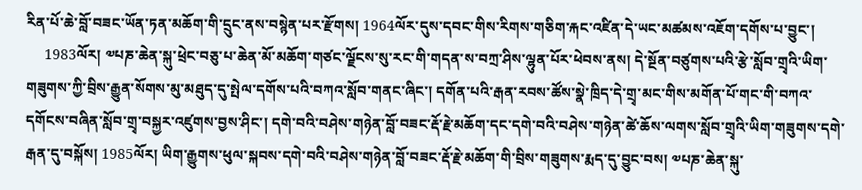རིན་པོ་ཆེ་བློ་བཟང་ཡོན་ཏན་མཆོག་གི་དྲུང་ནས་བསྙེན་པར་རྫོགས། 1964ལོར་དུས་དབང་གིས་རིགས་གཅིག་རྐང་འཛིན་དེ་ཡང་མཚམས་འཇོག་དགོས་པ་བྱུང་།
     1983ལོར། ༧པཎ་ཆེན་སྐུ་ཕྲེང་བཅུ་པ་ཆེན་མོ་མཆོག་གཙང་ལྗོངས་སུ་རང་གི་གདན་ས་བཀྲ་ཤིས་ལྷུན་པོར་ཕེབས་ནས། དེ་སྔོན་བཙུགས་པའི་རྩེ་སློབ་གྲྭའི་ཡིག་གཟུགས་ཀྱི་བྲིས་རྒྱུན་སོགས་མུ་མཐུད་དུ་སྤེལ་དགོས་པའི་བཀའ་སློབ་གནང་ཞིང་། དགོན་པའི་རྒན་རབས་ཚོས་སྣེ་ཁྲིད་དེ་གྲྭ་མང་གིས་མགོན་པོ་གང་གི་བཀའ་དགོངས་བཞིན་སློབ་གྲྭ་བསྐྱར་འཛུགས་བྱས་ཤིང་། དགེ་བའི་བཤེས་གཉེན་བློ་བཟང་རྡོ་རྗེ་མཆོག་དང་དགེ་བའི་བཤེས་གཉེན་ཚེ་ཆོས་ལགས་སློབ་གྲྭའི་ཡིག་གཟུགས་དགེ་རྒན་དུ་བསྐོས། 1985ལོར། ཡིག་རྒྱུགས་ཕུལ་སྐབས་དགེ་བའི་བཤེས་གཉེན་བློ་བཟང་རྡོ་རྗེ་མཆོག་གི་བྲིས་གཟུགས་རྨད་དུ་བྱུང་བས། ༧པཎ་ཆེན་སྐུ་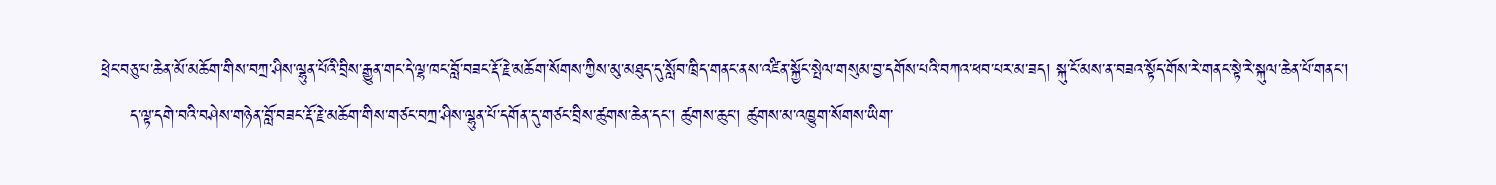ཕྲེང་བཅུ་པ་ཆེན་མོ་མཆོག་གིས་བཀྲ་ཤིས་ལྷུན་པོའི་བྲིས་རྒྱུན་གང་དེ་ལྷ་ཁང་བློ་བཟང་རྡོ་རྗེ་མཆོག་སོགས་ཀྱིས་མུ་མཐུད་དུ་སློབ་ཁྲིད་གནང་ནས་འཛིན་སྐྱོང་སྤེལ་གསུམ་བྱ་དགོས་པའི་བཀའ་ཕབ་པར་མ་ཟད། སྐུ་ངོ་མས་ན་བཟའ་སྟོད་གོས་རེ་གནང་སྟེ་རེ་སྐུལ་ཆེན་པོ་གནང་།
     ད་ལྟ་དགེ་བའི་བཤེས་གཉེན་བློ་བཟང་རྡོ་རྗེ་མཆོག་གིས་གཙང་བཀྲ་ཤིས་ལྷུན་པོ་དགོན་དུ་གཙང་བྲིས་ཚུགས་ཆེན་དང་། ཚུགས་ཆུང་། ཚུགས་མ་འཁྱུག་སོགས་ཡིག་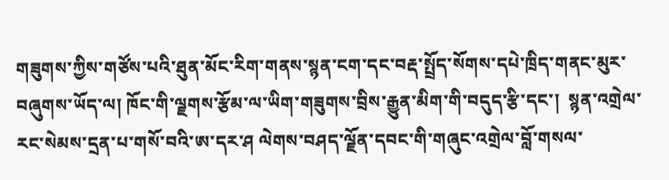གཟུགས་ཀྱིས་གཙོས་པའི་ཐུན་མོང་རིག་གནས་སྙན་ངག་དང་བརྡ་སྤྲོད་སོགས་དཔེ་ཁྲིད་གནང་མུར་བཞུགས་ཡོད་ལ། ཁོང་གི་ལྗགས་རྩོམ་ལ་ཡིག་གཟུགས་བྲིས་རྒྱུན་མིག་གི་བདུད་རྩི་དང་།  སྙན་འགྲེལ་རང་སེམས་དྲན་པ་གསོ་བའི་ཨ་དར་ཤ ལེགས་བཤད་ལྗོན་དབང་གི་གཞུང་འགྲེལ་བློ་གསལ་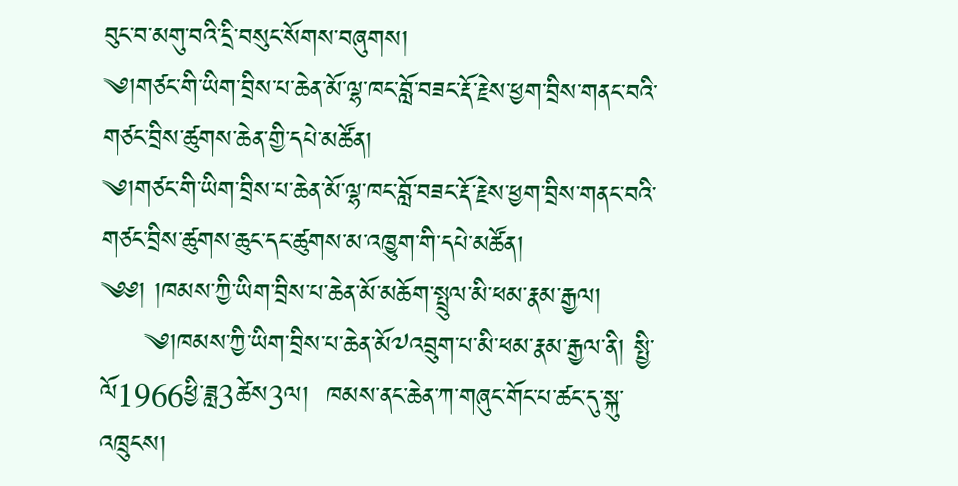བུང་བ་མགུ་བའི་དྲི་བསུང་སོགས་བཞུགས།
༄།གཙང་གི་ཡིག་བྲིས་པ་ཆེན་མོ་ལྷ་ཁང་བློ་བཟང་རྡོ་རྗེས་ཕྱག་བྲིས་གནང་བའི་གཙང་བྲིས་ཚུགས་ཆེན་གྱི་དཔེ་མཚོན།
༄།གཙང་གི་ཡིག་བྲིས་པ་ཆེན་མོ་ལྷ་ཁང་བློ་བཟང་རྡོ་རྗེས་ཕྱག་བྲིས་གནང་བའི་
གཙང་བྲིས་ཚུགས་ཆུང་དང་ཚུགས་མ་འཁྱུག་གི་དཔེ་མཚོན།
༄༅། །ཁམས་ཀྱི་ཡིག་བྲིས་པ་ཆེན་མོ་མཆོག་སྤྲུལ་མི་ཕམ་རྣམ་རྒྱལ།
     ༄།ཁམས་ཀྱི་ཡིག་བྲིས་པ་ཆེན་མོ༧འབྲུག་པ་མི་ཕམ་རྣམ་རྒྱལ་ནི། སྤྱི་ལོ1966ཕྱི་ཟླ3ཚེས3ལ།  ཁམས་ནང་ཆེན་ཀ་གཞུང་གོང་པ་ཚང་དུ་སྐུ་འཁྲུངས།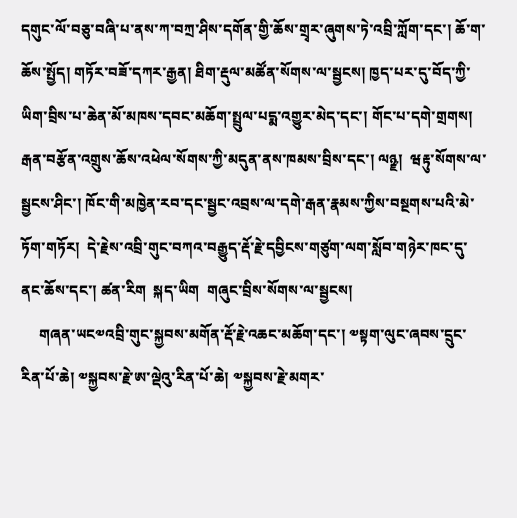དགུང་ལོ་བཅུ་བཞི་པ་ནས་ཀ་བཀྲ་ཤིས་དགོན་གྱི་ཆོས་གྲྭར་ཞུགས་ཏེ་འབྲི་ཀློག་དང་། ཆོ་ག་ཆོས་སྤྱོད། གཏོར་བཟོ་དཀར་རྒྱན། ཐིག་རྡུལ་མཚོན་སོགས་ལ་སྦྱངས། ཁྱད་པར་དུ་བོད་ཀྱི་ཡིག་བྲིས་པ་ཆེན་མོ་མཁས་དབང་མཆོག་སྤྲུལ་པདྨ་འགྱུར་མེད་དང་། གོང་པ་དགེ་གྲགས། རྒན་བརྩོན་འགྲུས་ཆོས་འཕེལ་སོགས་ཀྱི་མདུན་ནས་ཁམས་བྲིས་དང་། ལཉྫ།  ཝརྟུ་སོགས་ལ་སྦྱངས་ཤིང་། ཁོང་གི་མཁྱེན་རབ་དང་སྦྱང་འབྲས་ལ་དགེ་རྒན་རྣམས་ཀྱིས་བསྔགས་པའི་མེ་ཏོག་གཏོར།  དེ་རྗེས་འབྲི་གུང་བཀའ་བརྒྱུད་རྡོ་རྗེ་དབྱིངས་གཙུག་ལག་སློབ་གཉེར་ཁང་དུ་ནང་ཆོས་དང་། ཚན་རིག  སྐད་ཡིག  གཞུང་བྲིས་སོགས་ལ་སྦྱངས།
     གཞན་ཡང༧འབྲི་གུང་སྐྱབས་མགོན་རྡོ་རྗེ་འཆང་མཆོག་དང་། ༧སྟག་ལུང་ཞབས་དྲུང་རིན་པོ་ཆེ། ༧སྐྱབས་རྗེ་ཨ་ལྡེའུ་རིན་པོ་ཆེ། ༧སྐྱབས་རྗེ་མགར་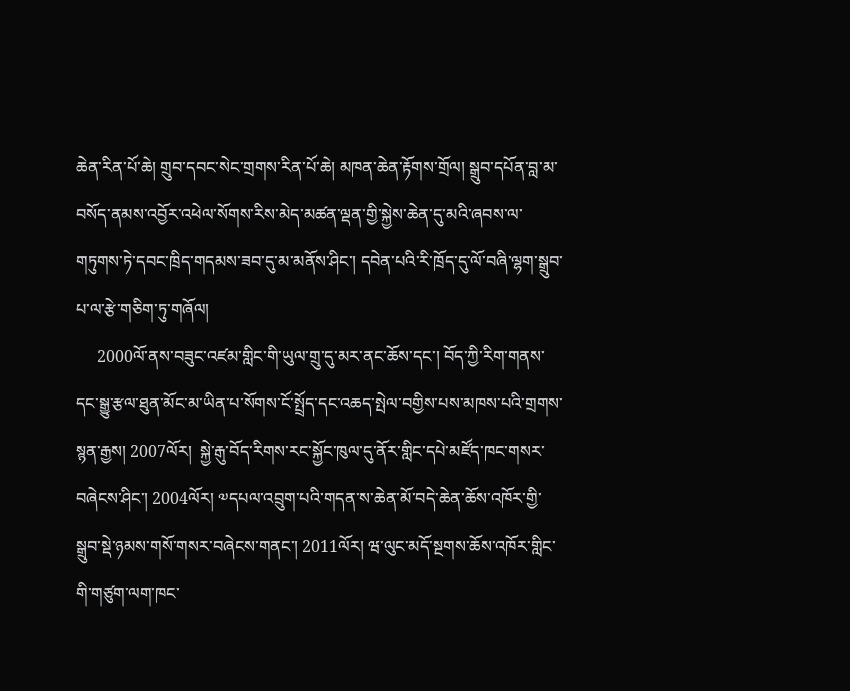ཆེན་རིན་པོ་ཆེ། གྲུབ་དབང་སེང་གྲགས་རིན་པོ་ཆེ། མཁན་ཆེན་རྟོགས་གྲོལ། སྒྲུབ་དཔོན་བླ་མ་བསོད་ནམས་འབྱོར་འཕེལ་སོགས་རིས་མེད་མཚན་ལྡན་གྱི་སྐྱེས་ཆེན་དུ་མའི་ཞབས་ལ་གཏུགས་ཏེ་དབང་ཁྲིད་གདམས་ཟབ་དུ་མ་མནོས་ཤིང་། དབེན་པའི་རི་ཁྲོད་དུ་ལོ་བཞི་ལྷག་སྒྲུབ་པ་ལ་རྩེ་གཅིག་ཏུ་གཞོལ།
     2000ལོ་ནས་བཟུང་འཛམ་གླིང་གི་ཡུལ་གྲུ་དུ་མར་ནང་ཆོས་དང་། བོད་ཀྱི་རིག་གནས་དང་སྒྱུ་རྩལ་ཐུན་མོང་མ་ཡིན་པ་སོགས་ངོ་སྤྲོད་དང་འཆད་སྤེལ་བགྱིས་པས་མཁས་པའི་གྲགས་སྙན་རྒྱས། 2007ལོར།  སྐྱེ་རྒུ་བོད་རིགས་རང་སྐྱོང་ཁུལ་དུ་ནོར་གླིང་དཔེ་མཛོད་ཁང་གསར་བཞེངས་ཤིང་། 2004ལོར། ༧དཔལ་འབྲུག་པའི་གདན་ས་ཆེན་མོ་བདེ་ཆེན་ཆོས་འཁོར་གྱི་སྒྲུབ་སྡེ་ཉམས་གསོ་གསར་བཞེངས་གནང་། 2011ལོར། ཝ་ལུང་མདོ་སྔགས་ཆོས་འཁོར་གླིང་གི་གཙུག་ལག་ཁང་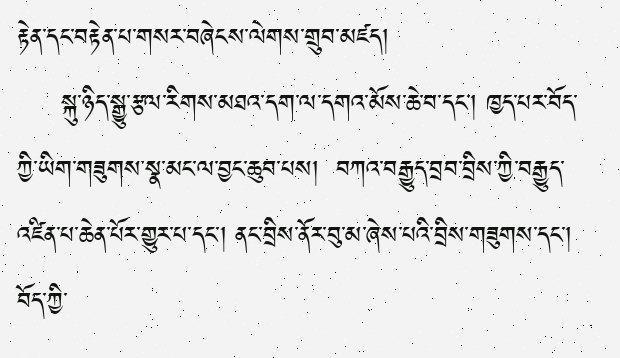རྟེན་དང་བརྟེན་པ་གསར་བཞེངས་ལེགས་གྲུབ་མཛད།
     སྐུ་ཉིད་སྒྱུ་རྩལ་རིགས་མཐའ་དག་ལ་དགའ་མོས་ཆེ་བ་དང་། ཁྱད་པར་བོད་ཀྱི་ཡིག་གཟུགས་སྣ་མང་ལ་བྱང་ཆུབ་པས།  བཀའ་བརྒྱུད་བྲབ་བྲིས་ཀྱི་བརྒྱུད་འཛིན་པ་ཆེན་པོར་གྱུར་པ་དང་། ནང་བྲིས་ནོར་བུ་མ་ཞེས་པའི་བྲིས་གཟུགས་དང་། བོད་ཀྱི་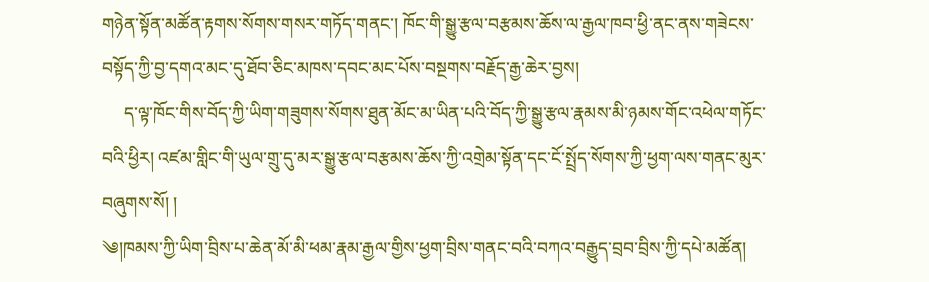གཉེན་སྟོན་མཚོན་རྟགས་སོགས་གསར་གཏོད་གནང་། ཁོང་གི་སྒྱུ་རྩལ་བརྩམས་ཆོས་ལ་རྒྱལ་ཁབ་ཕྱི་ནང་ནས་གཟེངས་བསྟོད་ཀྱི་བྱ་དགའ་མང་དུ་ཐོབ་ཅིང་མཁས་དབང་མང་པོས་བསྔགས་བརྗོད་རྒྱ་ཆེར་བྱས།
     ད་ལྟ་ཁོང་གིས་བོད་ཀྱི་ཡིག་གཟུགས་སོགས་ཐུན་མོང་མ་ཡིན་པའི་བོད་ཀྱི་སྒྱུ་རྩལ་རྣམས་མི་ཉམས་གོང་འཕེལ་གཏོང་བའི་ཕྱིར། འཛམ་གླིང་གི་ཡུལ་གྲུ་དུ་མར་སྒྱུ་རྩལ་བརྩམས་ཆོས་ཀྱི་འགྲེམ་སྟོན་དང་ངོ་སྤྲོད་སོགས་ཀྱི་ཕྱག་ལས་གནང་མུར་བཞུགས་སོ། །
༄།ཁམས་ཀྱི་ཡིག་བྲིས་པ་ཆེན་མོ་མི་ཕམ་རྣམ་རྒྱལ་གྱིས་ཕྱག་བྲིས་གནང་བའི་བཀའ་བརྒྱུད་བྲབ་བྲིས་ཀྱི་དཔེ་མཚོན།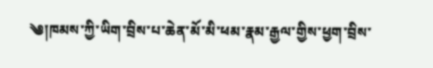༄།ཁམས་ཀྱི་ཡིག་བྲིས་པ་ཆེན་མོ་མི་ཕམ་རྣམ་རྒྱལ་གྱིས་ཕྱག་བྲིས་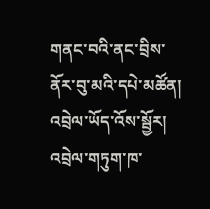གནང་བའི་ནང་བྲིས་ནོར་བུ་མའི་དཔེ་མཚོན།
འབྲེལ་ཡོད་འོས་སྦྱོར།
འབྲེལ་གཏུག་ཁ་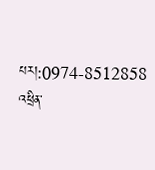པར།:0974-8512858
འཕྲིན་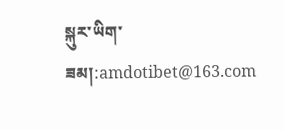སྐུར་ཡིག་ཟམ།:amdotibet@163.com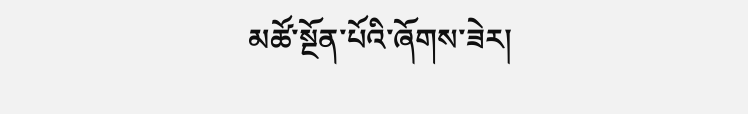མཚོ་སྔོན་པོའི་ཞོགས་ཟེར།